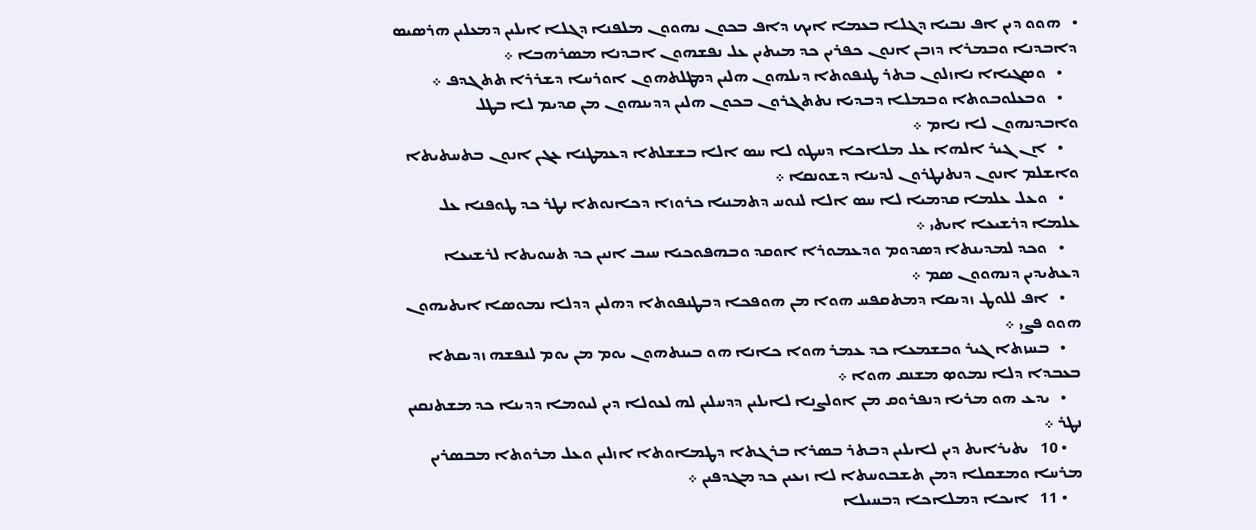•   ܗܘܘ ܕܝܢ ܐܦ ܢܒܝܐ ܕܓܠܐ ܒܥܡܐ ܐܝܟ ܕܐܦ ܒܟܘܢ ܢܗܘܘܢ ܡܠܦܢܐ ܕܓܠܐ ܐܝܠܝܢ ܕܡܥܠܝܢ ܗܪܤܝܤ ܕܐܒܕܢܐ ܘܒܡܪܐ ܕܙܒܢ ܐܢܘܢ ܟܦܪܝܢ ܟܕ ܡܝܬܝܢ ܥܠ ܢܦܫܗܘܢ ܐܒܕܢܐ ܡܤܪܗܒܐ ܀
    •   ܘܤܓܝܐܐ ܢܐܙܠܘܢ ܒܬܪ ܛܢܦܘܬܐ ܕܝܠܗܘܢ ܗܠܝܢ ܕܡܛܠܬܗܘܢ ܐܘܪܚܐ ܕܫܪܪܐ ܬܬܓܕܦ ܀
    •   ܘܒܥܠܘܒܘܬܐ ܘܒܡܠܐ ܕܒܕܝܐ ܢܬܬܓܪܘܢ ܒܟܘܢ ܗܠܝܢ ܕܕܝܢܗܘܢ ܡܢ ܩܕܝܡ ܠܐ ܒܛܠ ܘܐܒܕܢܗܘܢ ܠܐ ܢܐܡ ܀
    •   ܐܢ ܓܝܪ ܐܠܗܐ ܥܠ ܡܠܐܟܐ ܕܚܛܘ ܠܐ ܚܤ ܐܠܐ ܒܫܫܠܬܐ ܕܥܡܛܢܐ ܥܓܢ ܐܢܘܢ ܒܬܚܬܝܬܐ ܘܐܫܠܡ ܐܢܘܢ ܕܢܬܢܛܪܘܢ ܠܕܝܢܐ ܕܫܘܢܩܐ ܀
    •   ܘܥܠ ܥܠܡܐ ܩܕܡܝܐ ܠܐ ܚܤ ܐܠܐ ܠܢܘܚ ܕܬܡܢܝܐ ܟܪܘܙܐ ܕܟܐܢܘܬܐ ܢܛܪ ܟܕ ܛܘܦܢܐ ܥܠ ܥܠܡܐ ܕܪܫܝܥܐ ܐܝܬܝ ܀
    •   ܘܟܕ ܠܡܕܝܢܬܐ ܕܤܕܘܡ ܘܕܥܡܘܪܐ ܐܘܩܕ ܘܒܗܦܘܟܝܐ ܚܝܒ ܐܢܝܢ ܟܕ ܬܚܘܝܬܐ ܠܪܫܝܥܐ ܕܥܬܝܕܝܢ ܕܢܗܘܘܢ ܤܡ ܀
    •   ܐܦ ܠܠܘܛ ܙܕܝܩܐ ܕܡܬܩܦܚ ܗܘܐ ܡܢ ܗܘܦܟܐ ܕܒܛܢܦܘܬܐ ܕܗܠܝܢ ܕܕܠܐ ܢܡܘܤܐ ܐܝܬܝܗܘܢ ܗܘܘ ܦܨܝ ܀
    •   ܒܚܙܬܐ ܓܝܪ ܘܒܫܡܥܐ ܟܕ ܥܡܪ ܗܘܐ ܟܐܢܐ ܗܘ ܒܝܢܬܗܘܢ ܝܘܡ ܡܢ ܝܘܡ ܠܢܦܫܗ ܙܕܝܩܬܐ ܒܥܒܕܐ ܕܠܐ ܢܡܘܤ ܡܫܢܩ ܗܘܐ ܀
    •   ܝܕܥ ܗܘ ܡܪܝܐ ܕܢܦܪܘܩ ܡܢ ܐܘܠܨܢܐ ܠܐܝܠܝܢ ܕܕܚܠܝܢ ܠܗ ܠܥܘܠܐ ܕܝܢ ܠܝܘܡܐ ܕܕܝܢܐ ܟܕ ܡܫܬܢܩܝܢ ܢܛܪ ܀
    • 10   ܝܬܝܪܐܝܬ ܕܝܢ ܠܐܝܠܝܢ ܕܒܬܪ ܒܤܪܐ ܒܪܓܬܐ ܕܛܡܐܘܬܐ ܐܙܠܝܢ ܘܥܠ ܡܪܘܬܐ ܡܒܤܪܝܢ ܡܪܚܐ ܘܡܫܩܠܐ ܕܡܢ ܬܫܒܘܚܬܐ ܠܐ ܙܝܥܝܢ ܟܕ ܡܓܕܦܝܢ ܀
    • 11   ܐܝܟܐ ܕܡܠܐܟܐ ܕܒܚܝܠܐ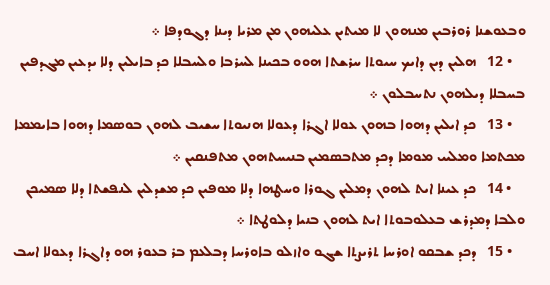ܘܒܥܘܫܢܐ ܪܘܪܒܝܢ ܡܢܗܘܢ ܠܐ ܡܝܬܝܢ ܥܠܝܗܘܢ ܡܢ ܡܪܝܐ ܕܝܢܐ ܕܓܘܕܦܐ ܀
    • 12   ܗܠܝܢ ܕܝܢ ܕܐܝܟ ܚܝܘܬܐ ܚܪܫܬܐ ܗܘܘ ܒܟܝܢܐ ܠܚܪܒܐ ܘܠܚܒܠܐ ܟܕ ܒܐܝܠܝܢ ܕܠܐ ܝܕܥܝܢ ܡܓܕܦܝܢ ܒܚܒܠܐ ܕܝܠܗܘܢ ܢܬܚܒܠܘܢ ܀
    • 13   ܟܕ ܐܝܠܝܢ ܕܗܘܐ ܒܗܘܢ ܥܘܠܐ ܐܓܪܐ ܕܥܘܠܐ ܗܢܝܘܬܐ ܚܫܝܒ ܠܗܘܢ ܒܘܤܡܐ ܕܗܘܐ ܒܐܝܡܡܐ ܡܟܬܡܐ ܘܡܠܝܝ ܡܘܡܐ ܕܟܕ ܡܬܒܤܡܝܢ ܒܢܝܚܬܗܘܢ ܡܬܦܢܩܝܢ ܀
    • 14   ܟܕ ܥܝܢܐ ܐܝܬ ܠܗܘܢ ܕܡܠܝܢ ܓܘܪܐ ܘܚܛܗܐ ܕܠܐ ܡܘܦܝܢ ܟܕ ܡܫܕܠܝܢ ܠܢܦܫܬܐ ܕܠܐ ܤܡܝܟܢ ܘܠܒܐ ܕܡܕܪܫ ܒܥܠܘܒܘܬܐ ܐܝܬ ܠܗܘܢ ܒܢܝܐ ܕܠܘܛܬܐ ܀
    • 15   ܕܟܕ ܫܒܩܘ ܐܘܪܚܐ ܬܪܝܨܬܐ ܫܓܘ ܘܐܙܠܘ ܒܐܘܪܚܐ ܕܒܠܥܡ ܒܪ ܒܥܘܪ ܗܘ ܕܐܓܪܐ ܕܥܘܠܐ ܐܚܒ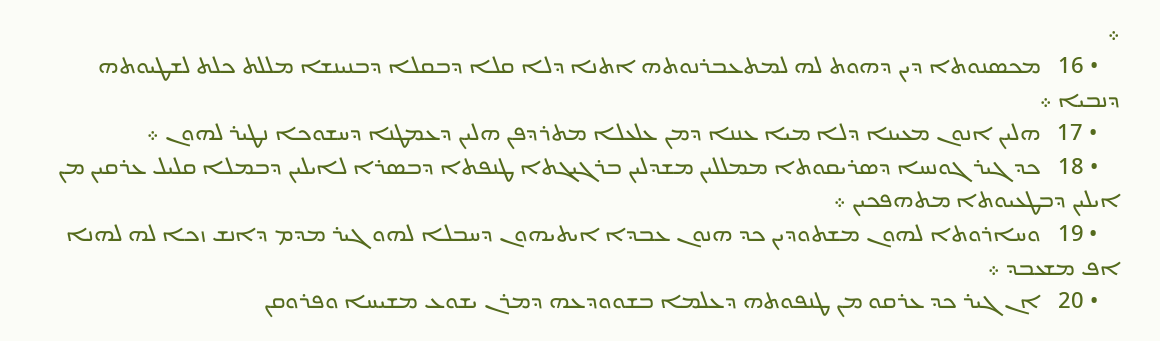܀
    • 16   ܡܟܤܢܘܬܐ ܕܝܢ ܕܗܘܬ ܠܗ ܠܡܬܥܒܪܢܘܬܗ ܐܬܢܐ ܕܠܐ ܩܠܐ ܕܒܩܠܐ ܕܒܢܝܢܫܐ ܡܠܠܬ ܟܠܬ ܠܫܛܝܘܬܗ ܕܢܒܝܐ ܀
    • 17   ܗܠܝܢ ܐܢܘܢ ܡܥܝܢܐ ܕܠܐ ܡܝܐ ܥܢܢܐ ܕܡܢ ܥܠܥܠܐ ܡܬܪܕܦܢ ܗܠܝܢ ܕܥܡܛܢܐ ܕܚܫܘܟܐ ܢܛܝܪ ܠܗܘܢ ܀
    • 18   ܟܕ ܓܝܪ ܓܘܢܚܐ ܕܤܪܝܩܘܬܐ ܡܡܠܠܝܢ ܡܫܕܠܝܢ ܒܪܓܝܓܬܐ ܛܢܦܬܐ ܕܒܤܪܐ ܠܐܝܠܝܢ ܕܒܡܠܐ ܩܠܝܠ ܥܪܩܝܢ ܡܢ ܐܝܠܝܢ ܕܒܛܥܝܘܬܐ ܡܬܗܦܟܝܢ ܀
    • 19   ܘܚܐܪܘܬܐ ܠܗܘܢ ܡܫܬܘܕܝܢ ܟܕ ܗܢܘܢ ܥܒܕܐ ܐܝܬܝܗܘܢ ܕܚܒܠܐ ܠܗܘ ܓܝܪ ܡܕܡ ܕܐܢܫ ܙܟܐ ܠܗ ܠܗܢܐ ܐܦ ܡܫܥܒܕ ܀
    • 20   ܐܢ ܓܝܪ ܟܕ ܥܪܩܘ ܡܢ ܛܢܦܘܬܗ ܕܥܠܡܐ ܒܫܘܘܕܥܗ ܕܡܪܢ ܝܫܘܥ ܡܫܝܚܐ ܘܦܪܘܩܢ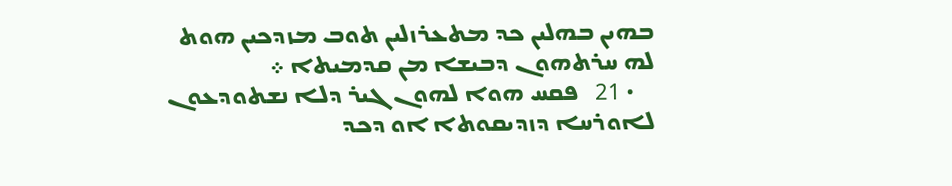ܒܗܝܢ ܒܗܠܝܢ ܟܕ ܡܬܥܪܙܠܝܢ ܬܘܒ ܡܙܕܟܝܢ ܗܘܬ ܠܗ ܚܪܬܗܘܢ ܕܒܝܫܐ ܡܢ ܩܕܡܝܬܐ ܀
    • 21   ܦܩܚ ܗܘܐ ܠܗܘܢ ܓܝܪ ܕܠܐ ܢܫܬܘܕܥܘܢ ܠܐܘܪܚܐ ܕܙܕܝܩܘܬܐ ܐܘ ܕܟܕ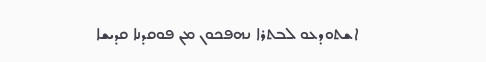ܐܫܬܘܕܥܘ ܠܒܬܪܐ ܢܗܦܟܘܢ ܡܢ ܦܘܩܕܢܐ ܩܕܝܫܐ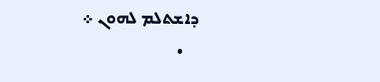ܕܐܫܬܠܡ ܠܗܘܢ ܀
    •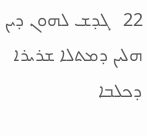22   ܓܕܫ ܠܗܘܢ ܕܝܢ ܗܠܝܢ ܕܡܬܠܐ ܫܪܝܪܐ ܕܟܠܒܐ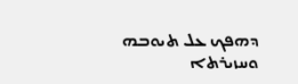ܕܗܦܟ ܥܠ ܬܝܘܒܗ ܘܚܙܝܪܬܐ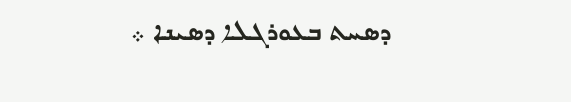ܕܤܚܬ ܒܥܘܪܓܠܐ ܕܤܝܢܐ ܀